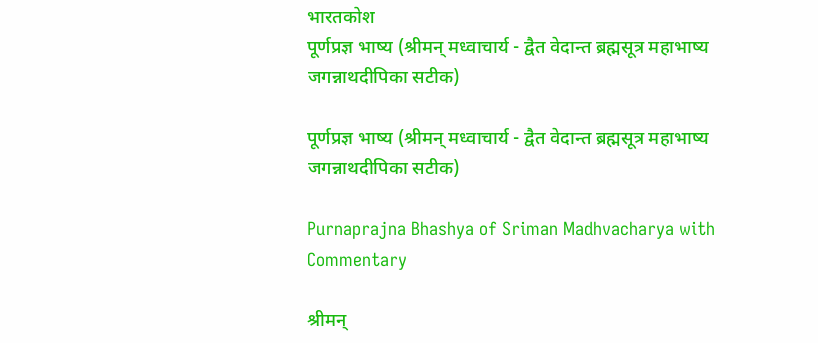भारतकोश
पूर्णप्रज्ञ भाष्य (श्रीमन् मध्वाचार्य - द्वैत वेदान्त ब्रह्मसूत्र महाभाष्य जगन्नाथदीपिका सटीक)

पूर्णप्रज्ञ भाष्य (श्रीमन् मध्वाचार्य - द्वैत वेदान्त ब्रह्मसूत्र महाभाष्य जगन्नाथदीपिका सटीक)

Purnaprajna Bhashya of Sriman Madhvacharya with Commentary

श्रीमन्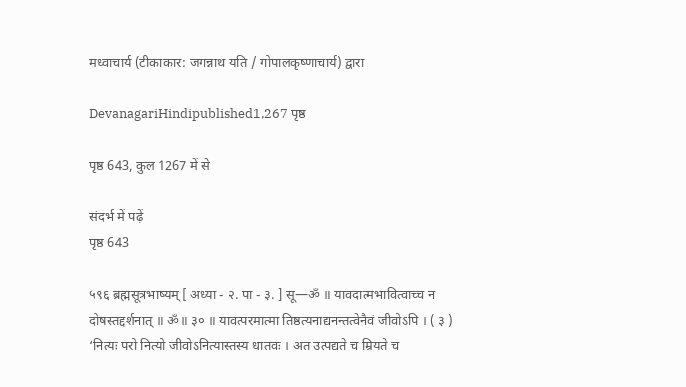मध्वाचार्य (टीकाकार: जगन्नाथ यति / गोपालकृष्णाचार्य) द्वारा

DevanagariHindipublished1,267 पृष्ठ

पृष्ठ 643, कुल 1267 में से

संदर्भ में पढ़ें
पृष्ठ 643

५९६ ब्रह्मसूत्रभाष्यम् [ अध्या - २. पा - ३. ] सू—ॐ ॥ यावदात्मभावित्वाच्च न दोषस्तद्दर्शनात् ॥ ॐ॥ ३० ॥ यावत्परमात्मा तिष्ठत्यनाद्यनन्तत्वेनैवं जीवोऽपि । ( ३ ) ‘नित्यः परो नित्यो जीवोऽनित्यास्तस्य धातवः । अत उत्पद्यते च म्रियते च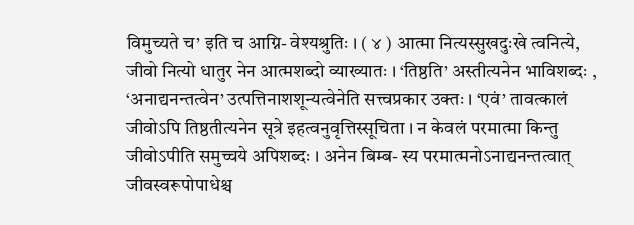विमुच्यते च’ इति च आग्नि- वेश्यश्रुतिः । ( ४ ) आत्मा नित्यस्सुखदुःखे त्वनित्ये, जीवो नित्यो धातुर नेन आत्मशब्दो व्याख्यातः । ‘तिष्ठति’ अस्तीत्यनेन भाविशब्दः , ‘अनाद्यनन्तत्वेन’ उत्पत्तिनाशशून्यत्वेनेति सत्त्वप्रकार उक्तः । ‘एवं’ तावत्कालं जीवोऽपि तिष्ठतीत्यनेन सूत्रे इहत्वनुवृत्तिस्सूचिता । न केवलं परमात्मा किन्तु जीवोऽपीति समुच्चये अपिशब्दः । अनेन बिम्ब- स्य परमात्मनोऽनाद्यनन्तत्वात् जीवस्वरूपोपाधेश्च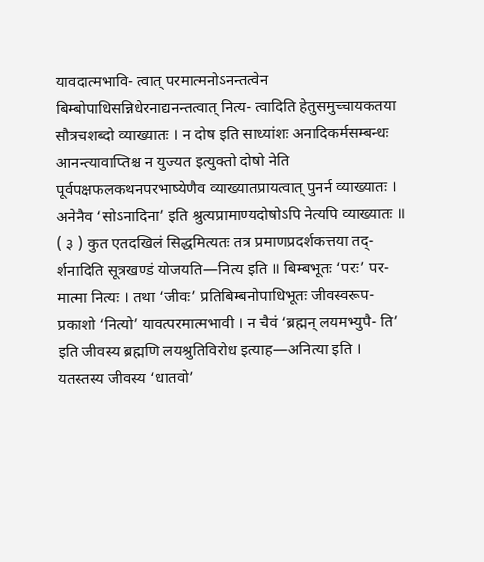यावदात्मभावि- त्वात् परमात्मनोऽनन्तत्वेन बिम्बोपाधिसन्निधेरनाद्यनन्तत्वात् नित्य- त्वादिति हेतुसमुच्चायकतया सौत्रचशब्दो व्याख्यातः । न दोष इति साध्यांशः अनादिकर्मसम्बन्धः आनन्त्यावाप्तिश्च न युज्यत इत्युक्तो दोषो नेति पूर्वपक्षफलकथनपरभाष्येणैव व्याख्यातप्रायत्वात् पुनर्न व्याख्यातः । अनेनैव ‘सोऽनादिना’ इति श्रुत्यप्रामाण्यदोषोऽपि नेत्यपि व्याख्यातः ॥ ( ३ ) कुत एतदखिलं सिद्धमित्यतः तत्र प्रमाणप्रदर्शकत्तया तद्- र्शनादिति सूत्रखण्डं योजयति—नित्य इति ॥ बिम्बभूतः ‘परः’ पर- मात्मा नित्यः । तथा ‘जीवः’ प्रतिबिम्बनोपाधिभूतः जीवस्वरूप- प्रकाशो ‘नित्यो’ यावत्परमात्मभावी । न चैवं ‘ब्रह्मन् लयमभ्युपै- ति’ इति जीवस्य ब्रह्मणि लयश्रुतिविरोध इत्याह—अनित्या इति । यतस्तस्य जीवस्य ‘धातवो’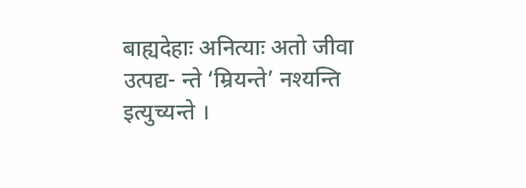बाह्यदेहाः अनित्याः अतो जीवा उत्पद्य- न्ते ‘म्रियन्ते’ नश्यन्ति इत्युच्यन्ते ।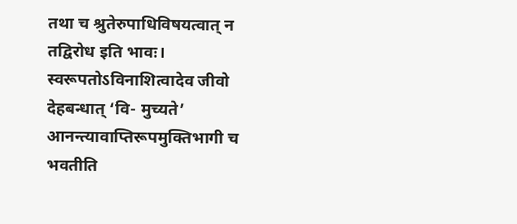तथा च श्रुतेरुपाधिविषयत्वात् न तद्विरोध इति भावः। स्वरूपतोऽविनाशित्वादेव जीवो देहबन्धात् ‘वि- मुच्यते’ आनन्त्यावाप्तिरूपमुक्तिभागी च भवतीति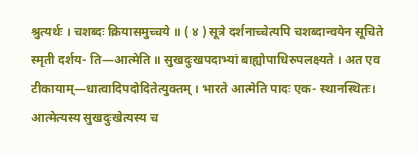श्रुत्यर्थः । चशब्दः क्रियासमुच्चये ॥ ( ४ ) सूत्रे दर्शनाच्चेत्यपि चशब्दान्वयेन सूचिते स्मृती दर्शय- ति—आत्मेति ॥ सुखदुःखपदाभ्यां बाह्योपाधिरुपलक्ष्यते । अत एव टीकायाम्—धात्वादिपदोदितेत्युक्तम् । भारते आत्मेति पादः एक- स्थानस्थितः। आत्मेत्यस्य सुखदुःखेत्यस्य च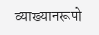व्याख्यानरूपो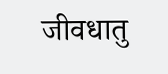जीवधातु